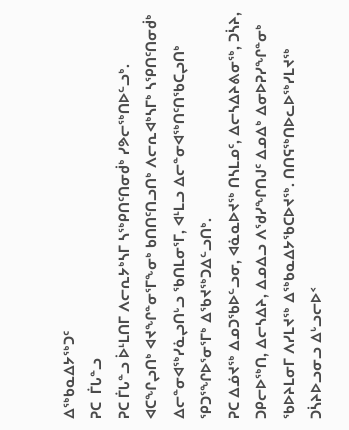ᐃᖅᑲᓇᐃᔭᖅᑐᑦ
ᕈᑕ  ᒦᒐᓐᓗ
ᕈᑕ ᒦᒐᓐᓗ ᐆᒻᒪᑎᒥ ᐱᓕᕆᔭᒃᓴᒥ ᓴᖅᑭᑎᑦᑎᓂᑰᒃ ᓯᕗᓕᖅᑎᐅᓪᓗᒃ. ᐊᑕᖏᖢᑎᒃ ᐊᔪᖏᓐᓂᕐᒥᖕᓂᒃ ᑲᑎᑎᑦᑎᓗᑎᒃ ᐱᓕᕆᐊᒃᓴᒥᒃ ᓴᕿᑎᑦᑎᓂᑰᒃ ᐃᓕᓐᓂᐊᖅᓯᓈᖢᑎᒡᓗ ᖃᑎᒪᓂᕐᒥ, ᐊᒻᒪᓗ ᐃᓕᓐᓂᐊᖅᑎᑦᑎᖃᑕᖢᑎᒃ ᕿᑐᕐᖏᐅᕐᓂᕐᒥᒃ ᐃᖃᔪᖅᑐᐃᓪᓗᑎᒃ.
ᕈᑕ ᐃᓅᔪᖅ ᐃᓄᑐᖃᐅᓪᓗᓂ, ᐊᓈᓇᐅᔪᖅ ᑎᓴᒪᓄᑦ, ᐃᓕᓴᐃᔨᕕᓂᖅ, ᑐᓵᔨ, ᑐᑭᓕᐅᖅᑎ, ᐃᓕᓴᐃᔨ, ᐃᓄᐃᓗ ᐱᖁᓯᖏᑎᒍᑦ ᐃᓄᐃᒃ ᐃᓂᐅᕈᓯᖏᓐᓂᒃ ᖃᐅᔨᒪᓂᒥ ᐱᓯᒪᔪᖅ ᐃᖅᑲᓇᐃᔭᖃᑕᐅᔪᖅ. ᑎᑎᕋᖅᑎᐅᓚᐅᖅᓯᒪᔪᖅ ᑐᓵᔨᐅᓗᓂᓗ ᐃᒡᓗᓕᐅᑉ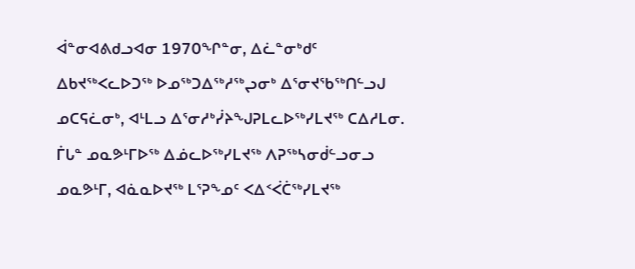ᐋᓐᓂᐊᕕᑯᓗᐊᓂ 1970ᖏᓐᓂ, ᐃᓛᓐᓂᒃᑯᑦ ᐃᑲᔪᖅᐸᓚᐅᑐᖅ ᐅᓄᖅᑐᐃᖅᓱᖅᖢᓂᒃ ᐃᕐᓂᔪᖃᖅᑎᓪᓗᒍ ᓄᑕᕋᓛᓂᒃ, ᐊᒻᒪᓗ ᐃᕐᓂᓱᒃᓰᔨᖑᕈᒪᓚᐅᖅᓯᒪᔪᖅ ᑕᐃᓱᒪᓂ.
ᒦᒐᓐ ᓄᓇᕗᒻᒥᐅᖅ ᐃᓅᓚᐅᖅᓯᒪᔪᖅ ᐱᕈᖅᓴᓂᑰᓪᓗᓂᓗ ᓄᓇᕗᒻᒥ, ᐊᓈᓇᐅᔪᖅ ᒪᕐᕈᖕᓄᑦ ᐸᐃᑉᐹᑖᖅᓯᒪᔪᖅ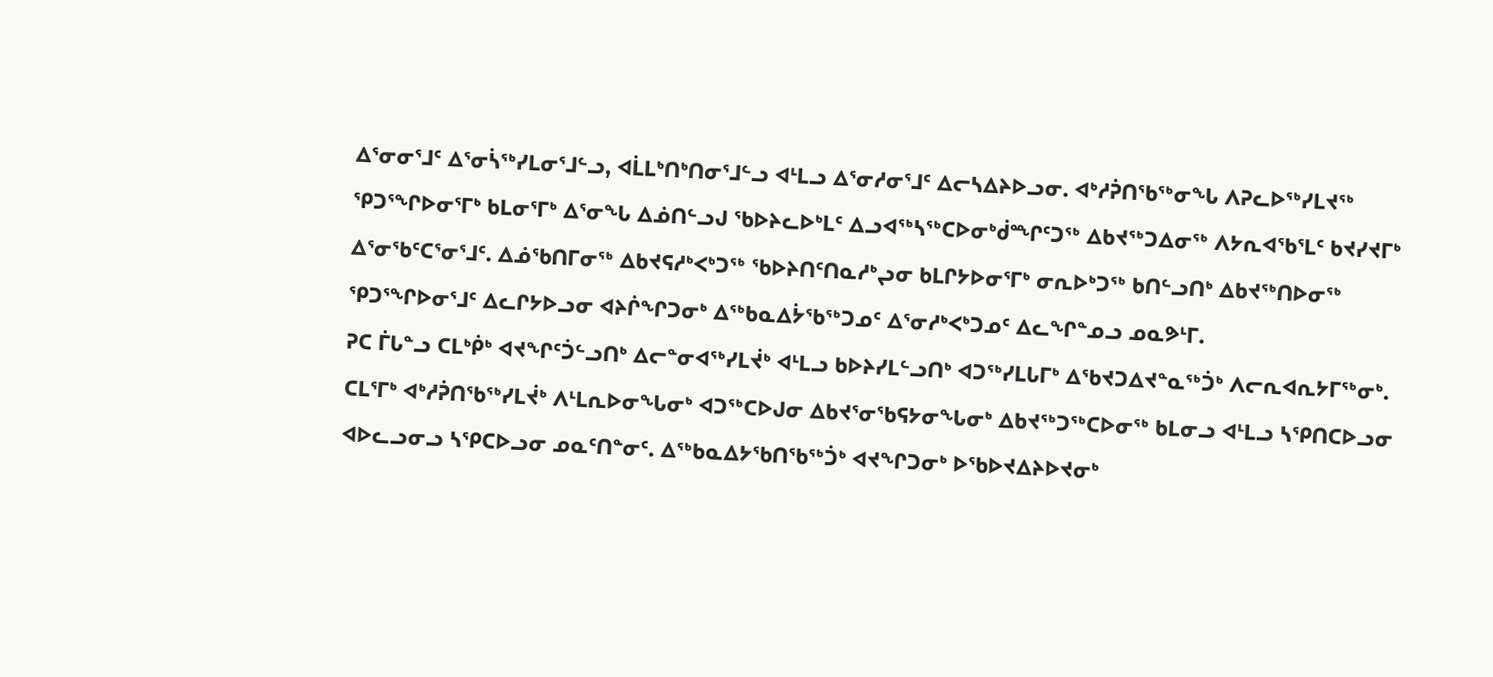ᐃᕐᓂᓂᕐᒧᑦ ᐃᕐᓂᓵᖅᓯᒪᓂᕐᒧᓪᓗ, ᐊᒫᒪᒃᑎᒃᑎᓂᕐᒧᓪᓗ ᐊᒻᒪᓗ ᐃᕐᓂᓱᓂᕐᒧᑦ ᐃᓕᓴᐃᔨᐅᓗᓂ. ᐊᒃᓱᕉᑎᖃᖅᓂᖓ ᐱᕈᓚᐅᖅᓯᒪᔪᖅ ᕿᑐᕐᖏᐅᓂᕐᒥᒃ ᑲᒪᓂᕐᒥᒃ ᐃᕐᓂᖓ ᐃᓅᑎᓪᓗᒍ ᖃᐅᔨᓚᐅᒃᒪᑦ ᐃᓗᐊᖅᓴᖅᑕᐅᓂᒃᑰᙱᑦᑐᖅ ᐃᑲᔪᖅᑐᐃᓂᖅ ᐱᔭᕆᐊᖃᕐᒪᑦ ᑲᔪᓯᔪᒥᒃ ᐃᕐᓂᖃᑦᑕᕐᓂᕐᒧᑦ. ᐃᓅᖃᑎᒥᓂᖅ ᐃᑲᔪᕋᓱᒃᐸᒃᑐᖅ ᖃᐅᔨᑎᑦᑎᓇᓱᒃᖢᓂ ᑲᒪᒋᔭᐅᓂᕐᒥᒃ ᓂᕆᐅᒃᑐᖅ ᑲᑎᓪᓗᑎᒃ ᐃᑲᔪᖅᑎᐅᓂᖅ ᕿᑐᕐᖏᐅᓂᕐᒧᑦ ᐃᓚᒋᔭᐅᓗᓂ ᐊᔨᒌᖏᑐᓂᒃ ᐃᖅᑲᓇᐃᔮᖃᖅᑐᓄᑦ ᐃᕐᓂᓱᒃᐸᒃᑐᓄᑦ ᐃᓚᖏᓐᓄᓗ ᓄᓇᕗᒻᒥ.
ᕈᑕ ᒦᒐᓐᓗ ᑕᒪᒃᑮᒃ ᐊᔪᖏᑦᑑᓪᓗᑎᒃ ᐃᓕᓐᓂᐊᖅᓯᒪᔫᒃ ᐊᒻᒪᓗ ᑲᐅᔨᓯᒪᓪᓗᑎᒃ ᐊᑐᖅᓯᒪᒐᒥᒃ ᐃᖃᔪᑐᐃᔪᓐᓇᖅᑑᒃ ᐱᓕᕆᐊᕆᔭᒥᖅᓂᒃ. ᑕᒪᕐᒥᒃ ᐊᒃᓱᕉᑎᖃᖅᓯᒪᔫᒃ ᐱᒻᒪᕆᐅᓂᖓᓂᒃ ᐊᑐᖅᑕᐅᒍᓂ ᐃᑲᔪᕐᓂᖃᕋᔭᓂᖓᓂᒃ ᐃᑲᔪᖅᑐᖅᑕᐅᓂᖅ ᑲᒪᓂᓗ ᐊᒻᒪᓗ ᓴᕿᑎᑕᐅᓗᓂ ᐊᐅᓚᓗᓂᓗ ᓴᕿᑕᐅᓗᓂ ᓄᓇᑦᑎᓐᓂᑦ. ᐃᖅᑲᓇᐃᔭᖃᑎᖃᖅᑑᒃ ᐊᔪᖏᑐᓂᒃ ᐅᖃᐅᔪᐃᔨᐅᔪᓂᒃ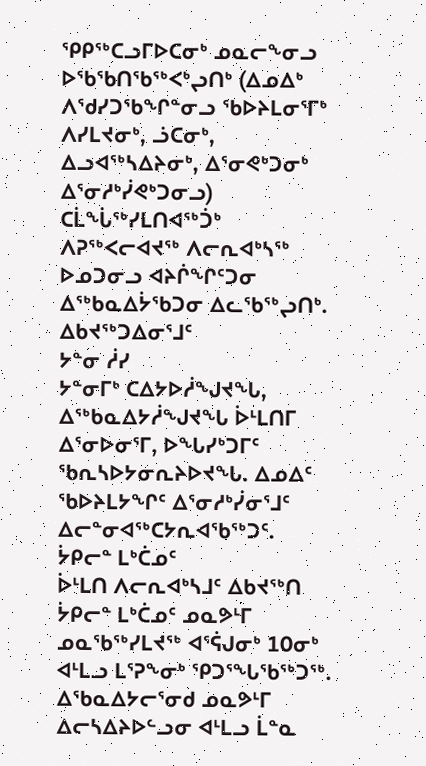ᕿᑭᖅᑕᓗᒥᐅᑕᓂᒃ ᓄᓇᓕᖕᓂᓗ ᐅᖃᖃᑎᖃᖅᐸᒃᖢᑎᒃ (ᐃᓄᐃᒃ ᐱᖁᓯᑐᖃᖏᓐᓂᓗ ᖃᐅᔨᒪᓂᕐᒥᒃ ᐱᓯᒪᔪᓂᒃ, ᓘᑕᓂᒃ, ᐃᓗᐊᖅᓴᐃᔨᓂᒃ, ᐃᕐᓂᕙᒃᑐᓂᒃ ᐃᕐᓂᓱᒃᓰᕙᒃᑐᓂᓗ) ᑕᒫᖔᖅᓯᒪᑎᐊᖅᑑᒃ ᐱᕈᖅᐸᓕᐊᔪᖅ ᐱᓕᕆᐊᒃᓴᖅ ᐅᓄᑐᓂᓗ ᐊᔨᒌᖏᑦᑐᓂ ᐃᖅᑲᓇᐃᔮᖃᑐᓂ ᐃᓚᖃᖅᖢᑎᒃ.
ᐃᑲᔪᖅᑐᐃᓂᕐᒧᑦ
ᔭᓐᓂ ᓲᓯ
ᔭᓐᓂᒥᒃ ᑕᐃᔭᐅᓲᖑᔪᖓ, ᐃᖅᑲᓇᐃᔭᓲᖑᔪᖓ ᐆᒻᒪᑎᒥ ᐃᕐᓂᐅᓂᕐᒥ, ᐅᖓᓯᒃᑐᒥᑦ ᖃᕆᓴᐅᔭᓂᕆᔨᐅᔪᖓ. ᐃᓄᐃᑦ ᖃᐅᔨᒪᔭᖏᑦ ᐃᕐᓂᓱᒃᓰᓂᕐᒧᑦ ᐃᓕᓐᓂᐊᖅᑕᔭᕆᐊᖃᖅᑐᑦ.
ᔮᑭᓕᓐ ᒪᒃᑖᓄᑦ
ᐆᒻᒪᑎ ᐱᓕᕆᐊᒃᓴᒧᑦ ᐃᑲᔪᖅᑎ
ᔮᑭᓕᓐ ᒪᒃᑖᓄᑦ ᓄᓇᕗᒻᒥ ᓄᓇᖃᖅᓯᒪᔪᖅ ᐊᕐᕌᒍᓂᒃ 10ᓂᒃ ᐊᒻᒪᓗ ᒪᕐᕈᖕᓂᒃ ᕿᑐᕐᖓᖃᖅᑐᖅ. ᐃᖃᓇᐃᔭᓕᕐᓂᑯ ᓄᓇᕗᒻᒥ ᐃᓕᓴᐃᔨᐅᓪᓗᓂ ᐊᒻᒪᓗ ᒫᓐᓇ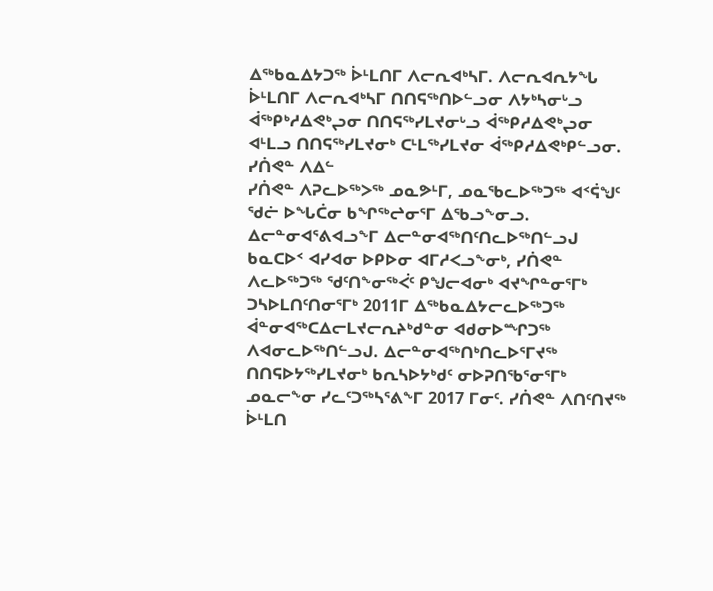ᐃᖅᑲᓇᐃᔭᑐᖅ ᐆᒻᒪᑎᒥ ᐱᓕᕆᐊᒃᓴᒥ. ᐱᓕᕆᐊᕆᔭᖓ ᐆᒻᒪᑎᒥ ᐱᓕᕆᐊᒃᓴᒥ ᑎᑎᕋᖅᑎᐅᓪᓗᓂ ᐱᔭᒃᓴᓂᒡᓗ ᐋᖅᑭᒃᓱᐃᕙᒃᖢᓂ ᑎᑎᕋᖅᓯᒪᔪᓂᒡᓗ ᐋᖅᑭᓱᐃᕙᒃᖢᓂ ᐊᒻᒪᓗ ᑎᑎᕋᖅᓯᒪᔪᓂᒃ ᑕᒻᒪᖅᓯᒪᔪᓂ ᐋᖅᑭᓱᐃᕙᒃᑭᓪᓗᓂ.
ᓯᑏᕙᓐ ᐱᐃᓪ
ᓯᑏᕙᓐ ᐱᕈᓚᐅᖅᐳᖅ ᓄᓇᕗᒻᒥ, ᓄᓇᖃᓚᐅᖅᑐᖅ ᐊᑉᕌᖑᑦ ᖁᓖ ᐅᖓᑖᓂ ᑲᖏᖅᖠᓂᕐᒥ ᐃᖃᓗᖕᓂᓗ. ᐃᓕᓐᓂᐊᕐᕕᐊᓗᖕᒥ ᐃᓕᓐᓂᐊᖅᑎᑦᑎᓚᐅᖅᑎᓪᓗᒍ ᑲᓇᑕᐅᑉ ᐊᓯᐊᓂ ᐅᑭᐅᓂ ᐊᒥᓱᐸᓗᖕᓂᒃ, ᓯᑏᕙᓐ ᐱᓚᐅᖅᑐᖅ ᖁᑦᑎᖕᓂᖅᐹᑦ ᑭᖑᓕᐊᓂᒃ ᐊᔪᖏᓐᓂᕐᒥᒃ ᑐᓴᐅᒪᑎᑦᑎᓂᕐᒥᒃ 2011ᒥ ᐃᖅᑲᓇᐃᔭᓕᓚᐅᖅᑐᖅ ᐋᓐᓂᐊᖅᑕᐃᓕᒪᔪᓕᕆᔨᒃᑯᓐᓂ ᐊᑯᓂᐅᙱᑐᖅ ᐱᐊᓂᓚᐅᖅᑎᓪᓗᒍ. ᐃᓕᓐᓂᐊᖅᑎᒃᑎᓚᐅᕐᒥᔪᖅ ᑎᑎᕋᐅᔭᖅᓯᒪᔪᓂᒃ ᑲᕆᓴᐅᔭᒃᑯᑦ ᓂᐅᕈᑎᖃᕐᓂᕐᒥᒃ ᓄᓇᓕᖕᓂ ᓯᓚᑦᑐᖅᓴᕐᕕᖕᒥ 2017 ᒥᓂᑦ. ᓯᑏᕙᓐ ᐱᑎᑦᑎᔪᖅ ᐆᒻᒪᑎ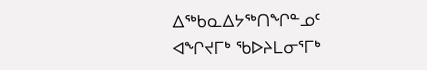ᐃᖅᑲᓇᐃᔭᖅᑎᖏᓐᓄᑦ ᐊᖏᔪᒥᒃ ᖃᐅᔨᒪᓂᕐᒥᒃ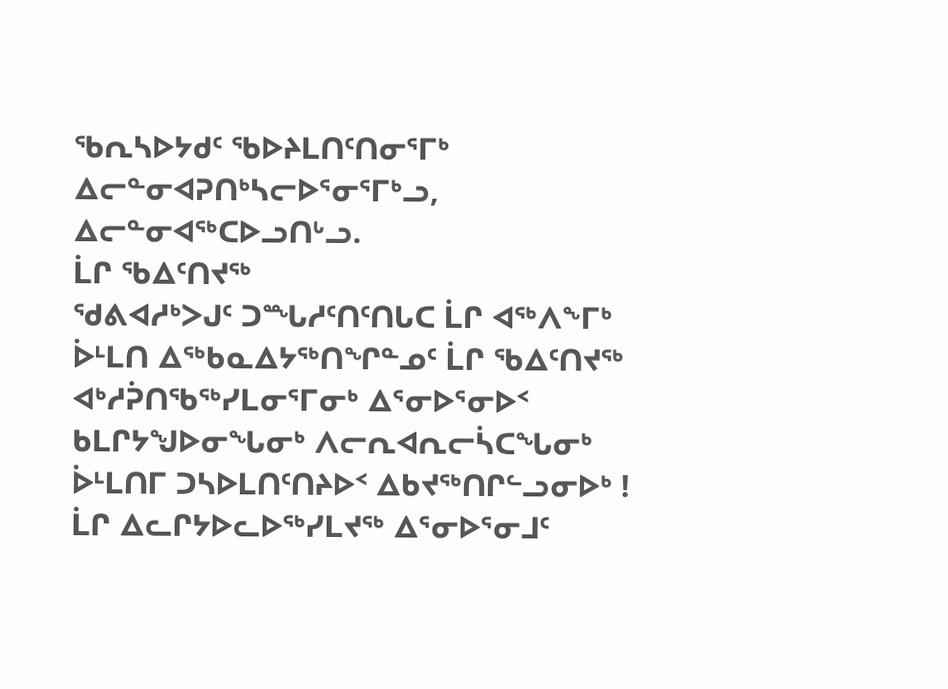ᖃᕆᓴᐅᔭᑯᑦ ᖃᐅᔨᒪᑎᑦᑎᓂᕐᒥᒃ ᐃᓕᓐᓂᐊᕈᑎᒃᓴᓕᐅᕐᓂᕐᒥᒃᓗ, ᐃᓕᓐᓂᐊᖅᑕᐅᓗᑎᒡᓗ.
ᒫᒋ ᖃᐃᑦᑎᔪᖅ
ᖁᕕᐊᓱᒃᐳᒍᑦ ᑐᙵᓱᑦᑎᑦᑎᒐᑕ ᒫᒋ ᐊᖅᐱᖕᒥᒃ ᐆᒻᒪᑎ ᐃᖅᑲᓇᐃᔭᖅᑎᖏᓐᓄᑦ ᒫᒋ ᖃᐃᑦᑎᔪᖅ ᐊᒃᓱᕉᑎᖃᖅᓯᒪᓂᕐᒥᓂᒃ ᐃᕐᓂᐅᕐᓂᐅᑉ ᑲᒪᒋᔭᖑᐅᓂᖓᓂᒃ ᐱᓕᕆᐊᕆᓕᓵᑕᖓᓂᒃ ᐆᒻᒪᑎᒥ ᑐᓴᐅᒪᑎᑦᑎᔨᐅᑉ ᐃᑲᔪᖅᑎᒋᓪᓗᓂᐅᒃ !
ᒫᒋ ᐃᓚᒋᔭᐅᓚᐅᖅᓯᒪᔪᖅ ᐃᕐᓂᐅᕐᓂᒧᑦ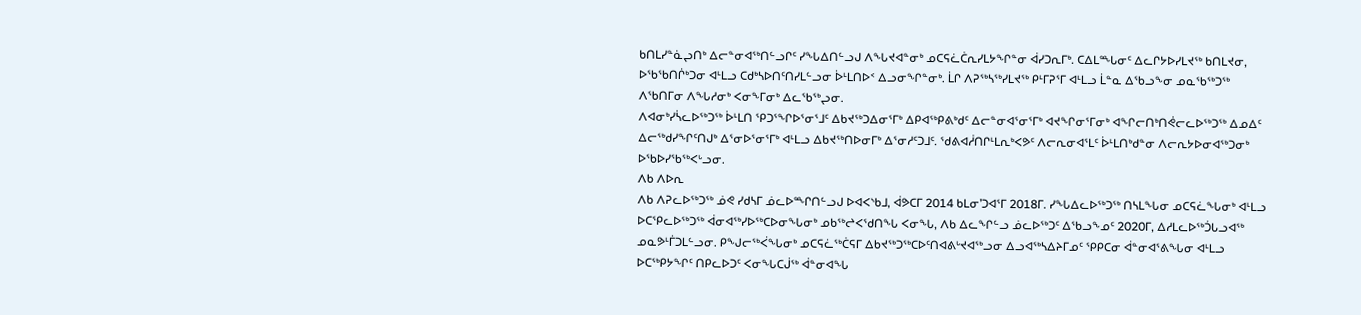ᑲᑎᒪᓯᓐᓈᖢᑎᒃ ᐃᓕᓐᓂᐊᖅᑎᓪᓗᒋᑦ ᓯᖓᐃᑎᓪᓗᒍ ᐱᖓᔪᐊᓐᓂᒃ ᓄᑕᕋᓛᑖᕆᓯᒪᔭᖏᓐᓂ ᐋᓯᑐᕆᒥᒃ. ᑕᐃᒪᙵᓂᑦ ᐃᓚᒋᔭᐅᓯᒪᔪᖅ ᑲᑎᒪᔪᓂ, ᐅᖃᖃᑎᒌᒃᑐᓂ ᐊᒻᒪᓗ ᑕᑯᒃᓴᐅᑎᑦᑎᓯᒪᓪᓗᓂ ᐆᒻᒪᑎᐅᑉ ᐃᓗᓂᖏᓐᓂᒃ. ᒫᒋ ᐱᕈᖅᓴᖅᓯᒪᔪᖅ ᑭᒻᒥᕈᕐᒥ ᐊᒻᒪᓗ ᒫᓐᓇ ᐃᖃᓗᖕᓂ ᓄᓇᖃᖅᑐᖅ ᐱᖃᑎᒥᓂ ᐱᖓᓱᓂᒃ ᐸᓂᖕᒥᓂᒃ ᐃᓚᖃᖅᖢᓂ.
ᐱᐊᓂᒃᓯᓵᓚᐅᖅᑐᖅ ᐆᒻᒪᑎ ᕿᑐᕐᖏᐅᕐᓂᕐᒧᑦ ᐃᑲᔪᖅᑐᐃᓂᕐᒥᒃ ᐃᑭᐊᖅᑭᕕᒃᑯᑦ ᐃᓕᓐᓂᐊᕐᓂᕐᒥᒃ ᐊᔪᖏᓂᕐᒥᓂᒃ ᐊᖏᓕᑎᒃᑎᕚᓕᓚᐅᖅᑐᖅ ᐃᓄᐃᑦ ᐃᓕᖅᑯᓯᖏᑦᑎᒍᒃ ᐃᕐᓂᐅᕐᓂᕐᒥᒃ ᐊᒻᒪᓗ ᐃᑲᔪᖅᑎᐅᓂᒥᒃ ᐃᕐᓂᓱᑦᑐᒧᑦ. ᖁᕕᐊᓲᑎᒋᒻᒪᕆᒃᐸᕗᑦ ᐱᓕᕆᓂᐊᕐᒪᑦ ᐆᒻᒪᑎᒃᑯᓐᓂ ᐱᓕᕆᔭᐅᓂᐊᖅᑐᓂᒃ ᐅᖃᐅᓯᖃᖅᐸᒡᓗᓂ.
ᐱᑲ ᐱᐅᕆ
ᐱᑲ ᐱᕈᓚᐅᖅᑐᖅ ᓅᕙ ᓯᑯᓴᒥ ᓅᓚᐅᙱᑎᓪᓗᒍ ᐅᐊᐸᔅᑲᒧ, ᐋᕗᑕᒥ 2014 ᑲᒪᓂ’ᑐᐊᕐᒥ 2018ᒥ. ᓯᖓᐃᓚᐅᖅᑐᖅ ᑎᓴᒪᖓᓂ ᓄᑕᕋᓛᖓᓂᒃ ᐊᒻᒪᓗ ᐅᑕᕿᓚᐅᖅᑐᖅ ᐋᓂᐊᖅᓯᐅᖅᑕᐅᓂᖓᓂᒃ ᓄᑲᖅᖠᐸᖁᑎᖓ ᐸᓂᖓ, ᐱᑲ ᐃᓚᖏᓪᓗ ᓅᓚᐅᖅᑐᑦ ᐃᖃᓗᖕᓄᑦ 2020ᒥ, ᐃᓱᒪᓚᐅᖅᑑᒐᓗᐊᖅ ᓄᓇᕗᒻᒦᑐᒪᓪᓗᓂ. ᑭᖑᓕᖅᐹᖓᓂᒃ ᓄᑕᕋᓛᖅᑖᕋᒥ ᐃᑲᔪᖅᑐᖅᑕᐅᑦᑎᐊᕕᒡᔪᐊᖅᓗᓂ ᐃᓗᐊᖅᓴᐃᔨᒥᓄᑦ ᕿᑭᑕᓂ ᐋᓐᓂᐊᕐᕕᖓᓂ ᐊᒻᒪᓗ ᐅᑕᖅᑭᔭᖏᑦ ᑎᑭᓚᐅᑐᑦ ᐸᓂᖓᑕᒎᖅ ᐋᓐᓂᐊᖓ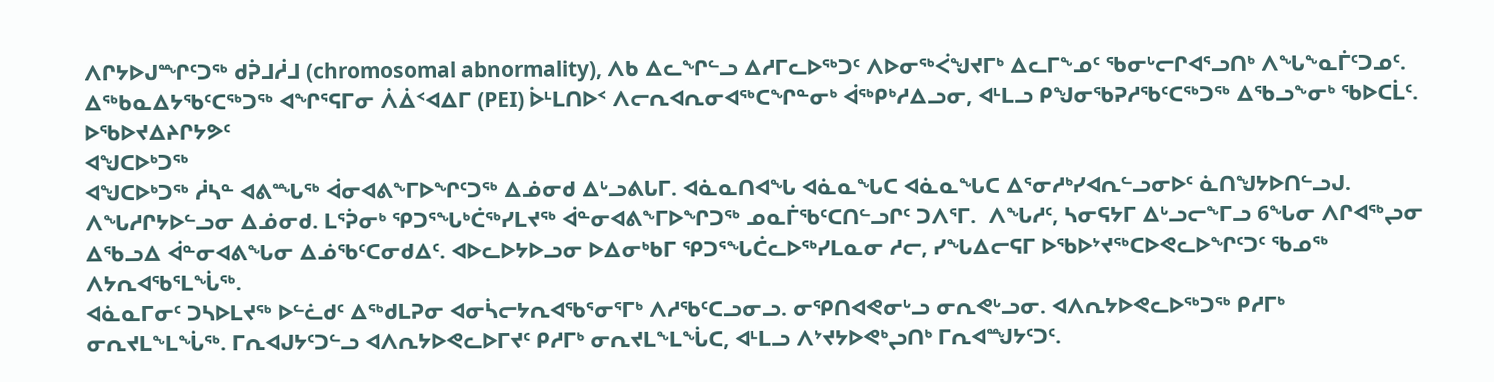ᐱᒋᔭᐅᒍᙱᑦᑐᖅ ᑯᕉᒧᓲᒧ (chromosomal abnormality), ᐱᑲ ᐃᓚᖏᓪᓗ ᐃᓱᒥᓚᐅᖅᑐᑦ ᐱᐅᓂᖅᐹᖑᔪᒥᒃ ᐃᓚᒥᖕᓄᑦ ᖃᓂᒡᓕᒋᐊᕐᓗᑎᒃ ᐱᖓᖕᓇᒦᑦᑐᓄᑦ. ᐃᖅᑲᓇᐃᔭᖃᑦᑕᖅᑐᖅ ᐊᖏᕐᕋᒥᓂ ᐲᐄᑉᐊᐃᒥ (PEI) ᐆᒻᒪᑎᐅᑉ ᐱᓕᕆᐊᕆᓂᐊᖅᑕᖏᓐᓂᒃ ᐋᖅᑭᒃᓱᐃᓗᓂ, ᐊᒻᒪᓗ ᑭᖑᓂᖃᕈᓱᖃᑦᑕᖅᑐᖅ ᐃᖃᓗᖕᓂᒃ ᖃᐅᑕᒫᑦ.
ᐅᖃᐅᔪᐃᔨᒋᔭᕗᑦ
ᐊᖑᑕᐅᒃᑐᖅ
ᐊᖑᑕᐅᒃᑐᖅ ᓲᓴᓐ ᐊᕕᙵᖅ ᐋᓂᐊᕕᖕᒥᐅᖏᑦᑐᖅ ᐃᓅᓂᑯ ᐃᒡᓗᕕᒐᒥ. ᐊᓈᓇᑎᐊᖓ ᐊᓈᓇᖓᑕ ᐊᓈᓇᖓᑕ ᐃᕐᓂᓱᒃᓯᐊᕆᓪᓗᓂᐅᑦ ᓈᑎᖑᔭᐅᑎᓪᓗᒍ. ᐱᖓᓱᒋᔭᐅᓪᓗᓂ ᐃᓅᓂᑯ. ᒪᕐᕉᓂᒃ ᕿᑐᕐᖓᒃᑖᖅᓯᒪᔪᖅ ᐋᓐᓂᐊᕕᖕᒥᐅᖏᑐᖅ ᓄᓇᒦᖃᑦᑕᑎᓪᓗᒋᑦ ᑐᐱᕐᒥ.  ᐱᖓᓱᑦ, ᓴᓂᕋᔭᒥ ᐃᒡᓗᓕᖕᒥᓗ 6ᖓᓂ ᐱᒋᐊᖅᖢᓂ ᐃᖃᓗᐃ ᐋᓐᓂᐊᕕᖓᓂ ᐃᓅᖃᑦᑕᓂᑯᐃᑦ. ᐊᐅᓚᐅᔭᐅᓗᓂ ᐅᐃᓂᒃᑲᒥ ᕿᑐᕐᖓᑖᓚᐅᖅᓯᒪᓇᓂ ᓱᓕ, ᓯᖓᐃᓕᕋᒥ ᐅᖃᐅᔾᔪᖅᑕᐅᕙᓚᐅᖏᑦᑐᑦ ᖃᓄᖅ ᐱᔭᕆᐊᖃᕐᒪᖔᖅ.
ᐊᓈᓇᒥᓂᑦ ᑐᓴᐅᒪᔪᖅ ᐅᓪᓛᑯᑦ ᐃᖅᑯᒪᕈᓂ ᐊᓂᓵᓕᔭᕆᐊᖃᕐᓂᕐᒥᒃ ᐱᓱᖃᑦᑕᓗᓂᓗ. ᓂᕿᑎᐊᕙᓂᒡᓗ ᓂᕆᕙᒡᓗᓂ. ᐊᐱᕆᔭᐅᕙᓚᐅᖅᑐᖅ ᑭᓱᒥᒃ ᓂᕆᔪᒪᖕᒪᖔᖅ. ᒥᕆᐊᒍᔭᑦᑐᓪᓗ ᐊᐱᕆᔭᐅᕙᓚᐅᒥᔪᑦ ᑭᓱᒥᒃ ᓂᕆᔪᒪᖕᒪᖔᑕ, ᐊᒻᒪᓗ ᐱᔾᔪᔭᐅᕙᒃᖢᑎᒃ ᒥᕆᐊᙳᔭᑦᑐᑦ.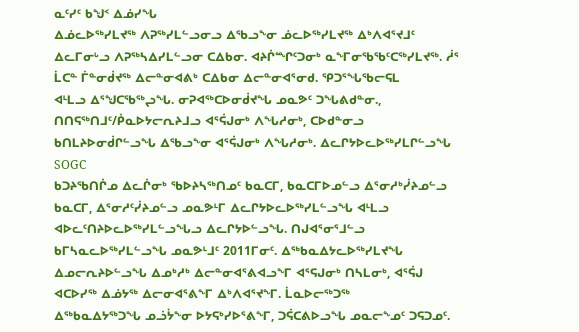ᓇᑦᓯᑦ ᑲᖑᑉ ᐃᓅᓯᖓ
ᐃᓅᓚᐅᖅᓯᒪᔪᖅ ᐱᕈᖅᓯᒪᓪᓗᓂᓗ ᐃᖃᓗᖕᓂ ᓅᓚᐅᖅᓯᒪᔪᖅ ᐃᒃᐱᐊᕐᔪᒧᑦ ᐃᓚᒥᓂᒡᓗ ᐱᕈᖅᓴᐃᓯᒪᓪᓗᓂ ᑕᐃᑲᓂ. ᐊᔨᒌᙱᑦᑐᓂᒃ ᓇᖕᒥᓂᖃᖃᑦᑕᖅᓯᒪᔪᖅ. ᓲᕐ ᒫᑕᓐ ᒦᓐᓂᑰᔪᖅ ᐃᓕᓐᓂᐊᕕᒃ ᑕᐃᑲᓂ ᐃᓕᓐᓂᐊᕐᓂᑯ. ᕿᑐᕐᖓᖃᓕᕋᒪ
ᐊᒻᒪᓗ ᐃᕐᖑᑕᖃᖅᖢᖓ. ᓂᕈᐊᖅᑕᐅᓂᑰᔪᖓ ᓄᓇᕗᑦ ᑐᖓᕕᑯᓐᓂ., ᑎᑎᕋᖅᑎᒧᑦ/ᑮᓇᐅᔭᓕᕆᔨᒧᓗ ᐊᕐᕌᒍᓂᒃ ᐱᖓᓱᓂᒃ, ᑕᐅᑯᓐᓂᓗ ᑲᑎᒪᔨᐅᓂᑰᒋᓪᓗᖓ ᐃᖃᓗᖕᓂ ᐊᕐᕌᒍᓂᒃ ᐱᖓᓱᓂᒃ. ᐃᓚᒋᔭᐅᓚᐅᖅᓯᒪᒋᓪᓗᖓ SOGC
ᑲᑐᔨᖃᑎᒌᓄ ᐃᓚᒌᓂᒃ ᖃᐅᔨᓴᖅᑎᓄᑦ ᑲᓇᑕᒥ, ᑲᓇᑕᒥᐅᓄᓪᓗ ᐃᕐᓂᓱᒃᓰᔨᓄᓪᓗ ᑲᓇᑕᒥ, ᐃᕐᓂᓱᑦᓰᔨᓄᓪᓗ ᓄᓇᕗᒻᒥ ᐃᓚᒋᔭᐅᓚᐅᖅᓯᒪᓪᓗᖓ ᐊᒻᒪᓗ ᐊᐅᓚᑦᑎᔨᐅᓚᐅᖅᓯᒪᓪᓗᖓᓗ ᐃᓚᒋᔭᐅᓪᓗᖓ. ᑎᒍᐊᕐᓂᕐᒧᓪᓗ
ᑲᒥᓴᓇᓚᐅᖅᓯᒪᓪᓗᖓ ᓄᓇᕗᒻᒧᑦ 2011ᒥᓂᑦ. ᐃᖅᑲᓇᐃᔭᓚᐅᖅᓯᒪᔪᖓ ᐃᓄᓕᕆᔨᐅᓪᓗᖓ ᐃᓄᒃᓱᒃ ᐃᓕᓐᓂᐊᕐᕕᐊᓗᖕᒥ ᐊᕐᕋᒍᓂᒃ ᑎᓴᒪᓂᒃ, ᐊᕐᕌᒍ ᐊᑕᐅᓯᖅ ᐃᓅᔭᖅ ᐃᓕᓂᐊᕐᕕᖕᒥ ᐃᒃᐱᐊᕐᔪᖕᒥ. ᒫᓇᐅᓕᖅᑐᖅ
ᐃᖅᑲᓇᐃᔭᖅᑐᖓ ᓄᓘᔮᖕᓂ ᐅᔭᕋᒃᓯᐅᕐᕕᖕᒥ, ᑐᕌᑕᕕᐅᓗᖓ ᓄᓇᓕᖕᓄᑦ ᑐᕋᑐᓄᑦ.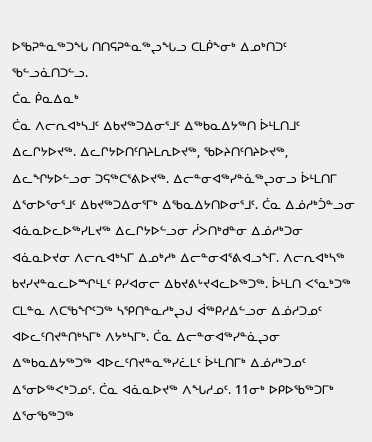ᐅᖃᕈᓐᓇᖅᑐᖓ ᑎᑎᕋᕈᓐᓇᖅᖢᖓᓗ ᑕᒪᑮᖕᓂᒃ ᐃᓄᒃᑎᑐᑦ ᖃᓪᓗᓈᑎᑐᓪᓗ.
ᑖᓇ ᑮᓇᐃᓇᒃ
ᑖᓇ ᐱᓕᕆᐊᒃᓴᒧᑦ ᐃᑲᔪᖅᑐᐃᓂᕐᒧᑦ ᐃᖅᑲᓇᐃᔭᖅᑎ ᐆᒻᒪᑎᒧᑦ ᐃᓚᒋᔭᐅᔪᖅ. ᐃᓚᒋᔭᐅᑎᑦᑎᔨᒪᕆᐅᔪᖅ, ᖃᐅᔨᑎᑦᑎᔨᐅᔪᖅ, ᐃᓚᖏᔭᐅᓪᓗᓂ ᑐᕋᖅᑕᕐᕕᐅᔪᖅ. ᐃᓕᓐᓂᐊᖅᓯᓐᓈᖅᖢᓂᓗ ᐆᒻᒪᑎᒥ ᐃᕐᓂᐅᕐᓂᕐᒧᑦ ᐃᑲᔪᖅᑐᐃᓂᕐᒥᒃ ᐃᖃᓇᐃᔭᑎᐅᓂᕐᒧᑦ. ᑖᓇ ᐃᓅᓱᒃᑑᓐᓗᓂ ᐊᓈᓇᐅᓚᐅᖅᓯᒪᔪᖅ ᐃᓚᒋᔭᐅᓪᓗᓂ ᓲᐳᑎᒃᑯᓐᓂ ᐃᓅᓱᒃᑐᓂ ᐊᓈᓇᐅᔪᓂ ᐱᓕᕆᐊᒃᓴᒥ ᐃᓄᒃᓱᒃ ᐃᓕᓐᓂᐊᕐᕕᐊᓗᖕᒥ. ᐱᓕᕆᐊᒃᓴᖅ ᑲᔪᓯᔪᓐᓇᓚᐅᙱᒻᒪᑦ ᑭᓯᐊᓂᓕ ᐃᑲᔪᕕᒡᔪᐊᓚᐅᖅᑐᖅ. ᐆᒻᒪᑎ ᐸᕐᓇᒃᑐᖅ ᑕᒪᓐᓇ ᐱᑕᖃᖏᑦᑐᖅ ᓴᕿᑎᓐᓇᓱᒃᖢᒍ ᐋᖅᑭᓱᐃᓪᓗᓂ ᐃᓅᓱᑐᓄᑦ ᐊᐅᓚᑦᑎᔪᓐᑎᒃᓴᒥᒃ ᐱᔭᒃᓴᒥᒃ. ᑖᓇ ᐃᓕᓐᓂᐊᖅᓯᓐᓈᖢᓂ ᐃᖅᑲᓇᐃᔭᖅᑐᖅ ᐊᐅᓚᑦᑎᔪᓐᓇᖅᓯᓛᒪᑦ ᐆᒻᒪᑎᒥᒃ ᐃᓅᓱᒃᑐᓄᑦ ᐃᕐᓂᐅᖅᐸᒃᑐᓄᑦ. ᑖᓇ ᐊᓈᓇᐅᔪᖅ ᐱᖓᓱᓄᑦ. 11ᓂᒃ ᐅᑭᐅᖃᖅᑐᒥᒃ ᐃᕐᓂᖃᖅᑐᖅ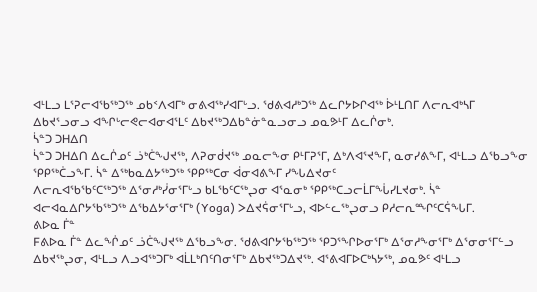ᐊᒻᒪᓗ ᒪᕐᕈᓕᐊᖃᖅᑐᖅ ᓄᑲᑉᐱᐊᒥᒃ ᓂᕕᐊᖅᓯᐊᒥᒡᓗ. ᖁᕕᐊᓱᒃᑐᖅ ᐃᓚᒋᔭᐅᒋᐊᖅ ᐆᒻᒪᑎᒥ ᐱᓕᕆᐊᒃᓴᒥ ᐃᑲᔪᕐᓗᓂᓗ ᐊᖏᒡᓕᕙᓕᐊᓂᐊᕐᒪᑦ ᐃᑲᔪᖅᑐᐃᑲᓐᓃᓐᓇᓗᓂᓗ ᓄᓇᕗᒻᒥ ᐃᓚᒌᓂᒃ.
ᓵᓐᑐ ᑐᕼᐃᑎ
ᓵᓐᑐ ᑐᕼᐃᑎ ᐃᓚᒌᓄᑦ ᓘᒃᑖᖑᔪᖅ, ᐱᕈᓂᑰᔪᖅ ᓄᓇᓕᖕᓂ ᑭᒻᒥᕈᕐᒥ, ᐃᒃᐱᐊᕐᔪᖕᒥ, ᓇᓂᓯᕕᖕᒥ, ᐊᒻᒪᓗ ᐃᖃᓗᖕᓂ ᕿᑭᖅᑖᓗᖕᒥ. ᓵᓐ ᐃᖅᑲᓇᐃᔭᖅᑐᖅ ᕿᑭᖅᑕᓂ ᐋᓂᐊᕕᖕᒥ ᓯᖓᐃᔪᓂᑦ
ᐱᓕᕆᐊᖃᖃᑦᑕᖅᑐᖅ ᐃᕐᓂᓱᒃᓰᓂᕐᒥᒡᓗ ᑲᒪᖃᑦᑕᖅᖢᓂ ᐊᕐᓇᓂᒃ ᕿᑭᖅᑕᓗᓕᒫᒥᖔᓯᒪᔪᓂᒃ. ᓵᓐ ᐊᓕᐊᓇᐃᒋᔭᖃᖅᑐᖅ ᐃᖃᐃᔭᕐᓂᕐᒥᒃ (Yoga) ᐳᐃᔪᕌᓂᕐᒥᒡᓗ, ᐊᐅᓪᓚᖅᖢᓂᓗ ᑭᓱᓕᕆᙱᑦᑕᕌᖓᒥ.
ᕕᐅᓇ ᒦᓐ
Fᕕᐅᓇ ᒦᓐ ᐃᓚᖐᓄᑦ ᓘᑖᖑᔪᖅ ᐃᖃᓗᖕᓂ. ᖁᕕᐊᒋᔭᖃᖅᑐᖅ ᕿᑐᕐᖏᐅᓂᕐᒥᒃ ᐃᕐᓂᓱᖕᓂᕐᒥᒃ ᐃᕐᓂᓂᕐᒥᓪᓗ ᐃᑲᔪᖅᖢᓂ, ᐊᒻᒪᓗ ᐱᓗᐊᖅᑐᒥᒃ ᐊᒫᒪᒃᑎᑦᑎᓂᕐᒥᒃ ᐃᑲᔪᖅᑐᐃᔪᖅ. ᐊᕐᕕᐊᒥᐅᑕᒃᓴᔭᖅ, ᓄᓇᕗᑦ ᐊᒻᒪᓗ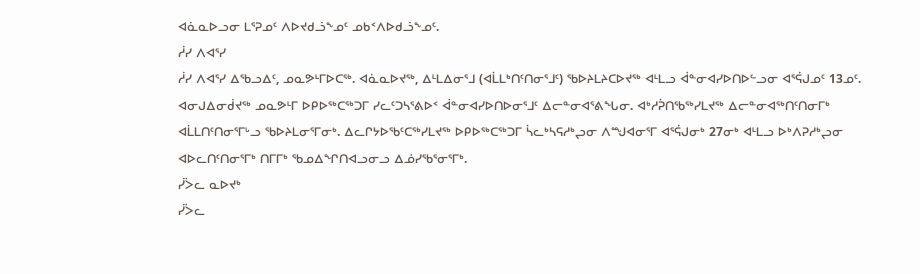ᐊᓈᓇᐅᓗᓂ ᒪᕐᕈᓄᑦ ᐱᐅᔪᑯᓘᖕᓄᑦ ᓄᑲᑉᐱᐅᑯᓘᖕᓄᑦ.
ᓲᓯ ᐱᐊᕐᓯ
ᓲᓯ ᐱᐊᕐᓯ ᐃᖃᓗᐃᑦ, ᓄᓇᕗᒻᒥᐅᑕᖅ. ᐊᓈᓇᐅᔪᖅ, ᐃᒻᒪᐃᓂᕐᒧ (ᐊᒫᒪᒃᑎᑦᑎᓂᕐᒧᑦ) ᖃᐅᔨᒪᔨᑕᐅᔪᖅ ᐊᒻᒪᓗ ᐋᓐᓂᐊᓯᐅᑎᐅᓪᓗᓂ ᐊᕐᕌᒍᓄᑦ 13ᓄᑦ. ᐊᓂᒍᐃᓂᑰᔪᖅ ᓄᓇᕗᒻᒥ ᐅᑭᐅᖅᑕᖅᑐᒥ ᓯᓚᑦᑐᓴᕐᕕᐅᑉ ᐋᓐᓂᐊᓯᐅᑎᐅᓂᕐᒧᑦ ᐃᓕᓐᓂᐊᕐᕕᖓᓂ. ᐊᒃᓱᕉᑎᖃᖅᓯᒪᔪᖅ ᐃᓕᓐᓂᐊᖅᑎᑦᑎᓂᒥᒃ ᐊᒫᒪᑎᑦᑎᓂᕐᒥᒡᓗ ᖃᐅᔨᒪᓂᕐᒥᓂᒃ. ᐃᓚᒋᔭᐅᖃᑦᑕᖅᓯᒪᔪᖅ ᐅᑭᐅᖅᑕᖅᑐᒥ ᓵᓚᒃᓴᕋᓱᒃᖢᓂ ᐱᙳᐊᓂᕐᒥ ᐊᕐᕌᒍᓂᒃ 27ᓂᒃ ᐊᒻᒪᓗ ᐅᒃᐱᕈᓱᒃᖢᓂ ᐊᐅᓚᑎᑦᑎᓂᕐᒥᒃ ᑎᒥᒥᒃ ᖃᓄᐃᖏᑎᐊᓗᓂᓗ ᐃᓅᓯᖃᕐᓂᕐᒥᒃ.
ᓰᐴᓚ ᓇᐅᔪᒃ
ᓰᐴᓚ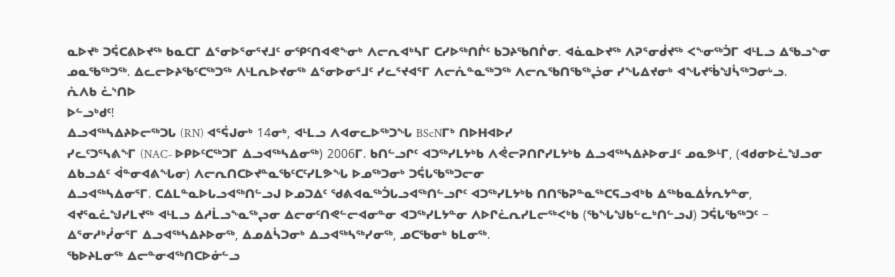ᓇᐅᔪᒃ ᑐᕌᑕᕕᐅᔪᖅ ᑲᓇᑕᒥ ᐃᕐᓂᐅᕐᓂᕐᔪᒧᑦ ᓂᕿᑦᑎᐊᕙᖕᓂᒃ ᐱᓕᕆᐊᒃᓴᒥ ᑕᓯᐅᖅᑎᒌᑦ ᑲᑐᔨᖃᑎᒌᓂ. ᐊᓈᓇᐅᔪᖅ ᐱᕈᕐᓂᑰᔪᖅ ᐸᖕᓂᖅᑑᒥ ᐊᒻᒪᓗ ᐃᖃᓗᖕᓂ ᓄᓇᖃᖅᑐᖅ. ᐃᓚᓕᐅᔨᖃᑦᑕᖅᑐᖅ ᐱᒻᒪᕆᐅᔪᓂᖅ ᐃᕐᓂᐅᓂᕐᒧᑦ ᓯᓚᕐᔪᐊᕐᒥ ᐱᓕᕇᓐᓇᖅᑐᖅ ᐱᓕᕆᖃᑎᖃᖅᖣᓂ ᓯᖓᐃᔪᓂᒃ ᐊᖓᔪᖄᖑᓵᖅᑐᓂᒡᓗ.
ᕇᐱᑲ ᓛᔅᑎᐅ
ᐅᓪᓗᒃᑯᑦ!
ᐃᓗᐊᖅᓴᐃᔨᐅᓕᖅᑐᒐ (RN) ᐊᕐᕌᒍᓂᒃ 14ᓂᒃ, ᐊᒻᒪᓗ ᐱᐊᓂᓚᐅᖅᑐᖓ BScNᒥᒃ ᑎᐅᕼᐊᐅᓯ
ᓯᓚᑦᑐᕐᓴᕕᖕᒥ (NAC- ᐅᑭᐅᑦᑕᖅᑐᒥ ᐃᓗᐊᖅᓴᐃᓂᖅ) 2006ᒥ. ᑲᑎᓪᓗᒋᑦ ᐊᑐᖅᓯᒪᔭᒃᑲ ᐱᕚᓕᕈᑎᒋᓯᒪᔭᒃᑲ ᐃᓗᐊᖅᓴᐃᔨᐅᓂᒧᑦ ᓄᓇᕗᒻᒥ, (ᐊᑯᓂᐅᓛᖑᓗᓂ ᐃᑲᓗᐃᑦ ᐋᓐᓂᐊᕕᖓᓂ) ᐱᓕᕆᑎᑕᐅᔪᓐᓇᖃᑦᑕᑦᓯᒪᕗᖓ ᐅᓄᖅᑐᓂᒃ ᑐᕌᒐᖃᖅᑐᓕᓂ
ᐃᓗᐊᖅᓴᐃᓂᕐᒥ. ᑕᐃᒪᓐᓇᐅᒐᓗᐊᖅᑎᓪᓗᒍ ᐅᓄᑐᐃᑦ ᖁᕕᐊᓇᖅᑑᒐᓗᐊᖅᑎᓪᓗᒋᑦ ᐊᑐᖅᓯᒪᔭᒃᑲ ᑎᑎᖃᕈᓐᓇᖅᑕᕋᓗᐊᒃᑲ ᐃᖅᑲᓇᐃᔮᕆᔭᓐᓂ, ᐊᔪᕐᓇᓛᖑᓯᒪᔪᖅ ᐊᒻᒪᓗ ᐃᓱᒫᓗᖕᓇᖅᖢᓂ ᐃᓕᓂᑦᑎᕙᓪᓕᐊᓂᓐᓂ ᐊᑐᖅᓯᒪᔭᓐᓂ ᐱᐅᒋᓛᕆᓯᒪᓕᖅᐸᒃᑲ (ᖃᖓᖑᑲᓪᓚᒃᑎᓪᓗᒍ) ᑐᕌᒐᖃᖅᑐᑦ − ᐃᕐᓂᓱᒃᓰᓂᕐᒥ ᐃᓗᐊᖅᓴᐃᔨᐅᓂᖅ, ᐃᓄᐃᓵᑐᓂᒃ ᐃᓗᐊᖅᓴᖅᓯᓂᖅ, ᓄᑕᖃᓂᒃ ᑲᒪᓂᖅ.
ᖃᐅᔨᒪᓂᖅ ᐃᓕᓐᓂᐊᖅᑎᑕᐅᓃᓪᓗ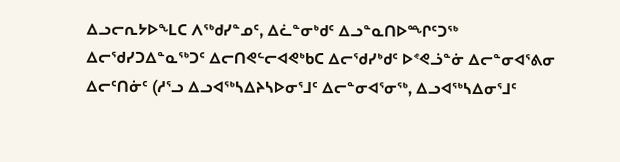ᐃᓗᓕᕆᔭᐅᖕᒪᑕ ᐱᖅᑯᓯᓐᓄᑦ, ᐃᓛᓐᓂᒃᑯᑦ ᐃᓗᓐᓇᑎᐅᙱᑦᑐᖅ ᐃᓕᖁᓯᑐᐃᓐᓇᖅᑐᑦ ᐃᓕᑎᕙᓪᓕᐊᕙᒃᑲᑕ ᐃᓕᖁᓯᒃᑯᑦ ᐅᕝᕙᓘᓐᓃ ᐃᓕᓐᓂᐊᕐᕕᓂ ᐃᓕᑦᑎᓃᑦ (ᓱᕐᓗ ᐃᓗᐊᖅᓴᐃᔨᓴᐅᓂᕐᒧᑦ ᐃᓕᓐᓂᐊᕐᓂᖅ, ᐃᓗᐊᖅᓴᐃᓂᕐᒧᑦ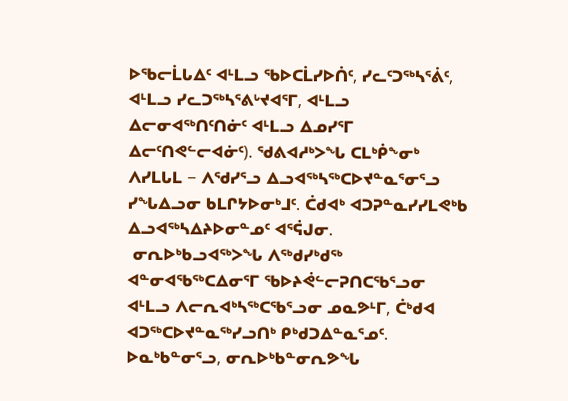ᐅᖃᓕᒫᒐᐃᑦ ᐊᒻᒪᓗ ᖃᐅᑕᒫᓯᐅᑏᑦ, ᓯᓚᑦᑐᖅᓴᕐᕖᑦ, ᐊᒻᒪᓗ ᓯᓚᑐᖅᓴᕐᕕᒡᔪᐊᕐᒥ, ᐊᒻᒪᓗ ᐃᓕᓂᐊᖅᑎᑦᑎᓃᑦ ᐊᒻᒪᓗ ᐃᓄᓯᕐᒥ ᐃᓕᑦᑎᕙᓪᓕᐊᓃᑦ). ᖁᕕᐊᓱᒃᐳᖓ ᑕᒪᒃᑮᖕᓂᒃ ᐱᓯᒪᒐᒪ − ᐱᖁᓯᕐᓗ ᐃᓗᐊᖅᓴᖅᑕᐅᔪᓐᓇᕐᓂᕐᓗ ᓯᖓᐃᓗᓂ ᑲᒪᒋᔭᐅᓂᒃᒧᑦ. ᑖᑯᐊᒃ ᐊᑐᕈᓐᓇᓯᓯᒪᕙᒃᑲ ᐃᓗᐊᖅᓴᐃᔨᐅᓂᓐᓄᑦ ᐊᕐᕌᒍᓂ.
 ᓂᕆᐅᒃᑲᓗᐊᖅᐳᖓ ᐱᖅᑯᓯᒃᑯᖅ ᐊᓐᓂᐊᖃᖅᑕᐃᓂᕐᒥ ᖃᐅᔨᕚᓪᓕᕈᑎᑕᖃᕐᓗᓂ ᐊᒻᒪᓗ ᐱᓕᕆᐊᒃᓴᖅᑕᖃᕐᓗᓂ ᓄᓇᕗᒻᒥ, ᑖᒃᑯᐊ ᐊᑐᖅᑕᐅᔪᓐᓇᖅᓯᓗᑎᒃ ᑭᒃᑯᑐᐃᓐᓇᕐᓄᑦ. ᐅᓇᒃᑲᓐᓂᕐᓗ, ᓂᕆᐅᒃᑲᓐᓂᕆᕗᖓ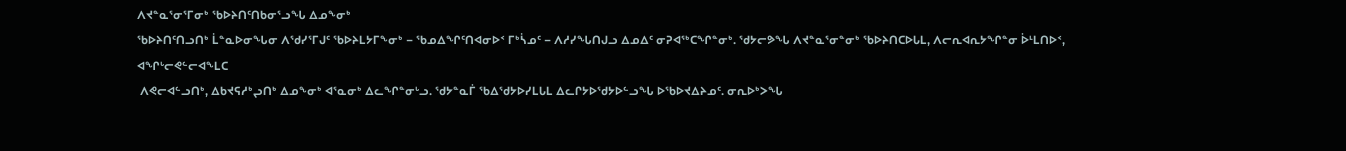ᐱᔪᓐᓇᕐᓂᕐᒥᓂᒃ ᖃᐅᔨᑎᑦᑎᑲᓂᕐᓗᖓ ᐃᓄᖕᓂᒃ
ᖃᐅᔨᑎᑦᑎᓗᑎᒃ ᒫᓐᓇᐅᓂᖓᓂ ᐱᖁᓯᕐᒥᒍᑦ ᖃᐅᔨᒪᔭᒥᖕᓂᒃ − ᖃᓄᐃᖏᑦᑎᐊᓂᐅᑉ ᒥᒃᓵᓄᑦ − ᐱᓱᓯᖓᑎᒍᓗ ᐃᓄᐃᑦ ᓂᕈᐊᖅᑕᖏᓐᓂᒃ. ᖁᔭᓕᕗᖓ ᐱᔪᓐᓇᕐᓂᓐᓂᒃ ᖃᐅᔨᑎᑕᐅᒐᒪ, ᐱᓕᕆᐊᕆᔭᖏᓐᓂ ᐆᒻᒪᑎᐅᑉ, ᐊᖏᒡᓕᕙᓪᓕᐊᖕᒪᑕ
 ᐱᕙᓕᐊᓪᓗᑎᒃ, ᐃᑲᔪᕋᓱᒃᖢᑎᒃ ᐃᓄᖕᓂᒃ ᐊᕐᓇᓂᒃ ᐃᓚᖏᓐᓂᒡᓗ. ᖁᔭᓐᓇᒦ ᖃᐃᖁᔭᐅᓯᒪᒐᒪ ᐃᓚᒋᔭᐅᖁᔭᐅᓪᓗᖓ ᐅᖃᐅᔪᐃᔨᓄᑦ. ᓂᕆᐅᒃᐳᖓ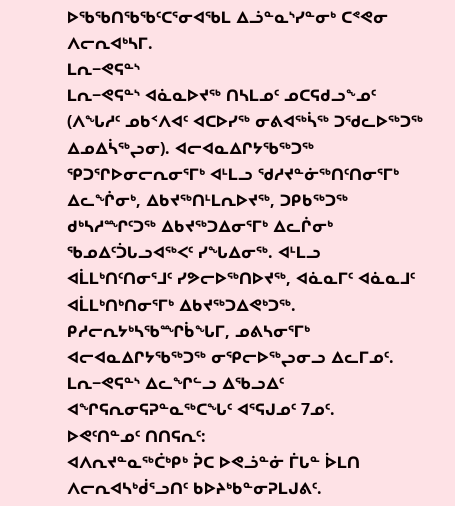ᐅᖃᖃᑎᖃᖃᑦᑕᕐᓂᐊᖃᒪ ᐃᓘᓐᓇᔅᓯᓐᓂᒃ ᑕᕝᕙᓂ ᐱᓕᕆᐊᒃᓴᒥ.
ᒪᕆ−ᕙᕋᓐᔅ
ᒪᕆ−ᕙᕋᓐᔅ ᐊᓈᓇᐅᔪᖅ ᑎᓴᒪᓄᑦ ᓄᑕᕋᑯᓗᖕᓄᑦ (ᐱᖓᓱᑦ ᓄᑲᑉᐱᐊᑦ ᐊᑕᐅᓯᖅ ᓂᕕᐊᖅᓵᖅ ᑐᖁᓚᐅᖅᑐᖅ ᐃᓄᐃᓵᖅᖢᓂ). ᐊᓕᐊᓇᐃᒋᔭᖃᖅᑐᖅ ᕿᑐᕐᒋᐅᓂᓕᕆᓂᕐᒥᒃ ᐊᒻᒪᓗ ᖁᓱᔪᓐᓃᖅᑎᑦᑎᓂᕐᒥᒃ ᐃᓚᖐᓂᒃ, ᐃᑲᔪᖅᑎᒻᒪᕆᐅᔪᖅ, ᑐᑭᑲᖅᑐᖅ ᑯᒃᓴᓱᙱᑦᑐᖅ ᐃᑲᔪᖅᑐᐃᓂᕐᒥᒃ ᐃᓚᒌᓂᒃ ᖃᓄᐃᑦᑑᒐᓗᐊᖅᐸᑦ ᓯᖓᐃᓂᖅ. ᐊᒻᒪᓗ ᐊᒫᒪᒃᑎᑦᑎᓂᕐᒧᑦ ᓯᕗᓕᐅᖅᑎᐅᔪᖅ, ᐊᓈᓇᒥᑦ ᐊᓈᓇᒧᑦ ᐊᒫᒪᒃᑎᒃᑎᓂᕐᒥᒃ ᐃᑲᔪᖅᑐᐃᕙᒃᑐᖅ. ᑭᓱᓕᕆᔭᒃᓴᖃᙱᑳᖓᒥ, ᓄᕕᓴᓂᕐᒥᒃ ᐊᓕᐊᓇᐃᒋᔭᖃᖅᑐᖅ ᓂᕿᓕᐅᖅᖢᓂᓗ ᐃᓚᒥᓄᑦ. ᒪᕆ−ᕙᕋᓐᔅ ᐃᓚᖏᓪᓗ ᐃᖃᓗᐃᑦ ᐊᖏᕋᕆᓂᕋᕈᓐᓇᖅᑕᖓᑦ ᐊᕐᕋᒍᓄᑦ 7ᓄᑦ.
ᐅᕙᑦᑎᓐᓄᑦ ᑎᑎᕋᕆᑦ:
ᐊᐱᕆᔪᓐᓇᖅᑖᒃᑭᒃ ᕉᑕ ᐅᕙᓘᓐᓃ ᒦᒐᓐ ᐆᒪᑎ ᐱᓕᕆᐊᓴᒃᑰᕐᓗᑎᑦ ᑲᐅᔨᒃᑲᓐᓂᕈᒪᒍᕕᑦ.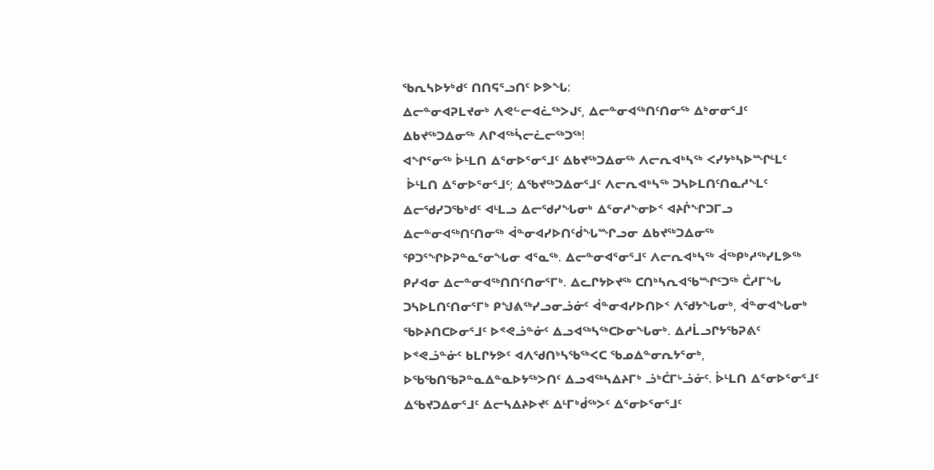ᖃᕆᓴᐅᔭᒃᑯᑦ ᑎᑎᕋᕐᓗᑎᑦ ᐅᕗᖓ:
ᐃᓕᓐᓂᐊᕈᒪᔪᓂᒃ ᐱᕙᓪᓕᐊᓛᖅᐳᒍᑦ, ᐃᓕᓐᓂᐊᖅᑎᑦᑎᓂᖅ ᐃᒃᓂᓂᕐᒧᑦ ᐃᑲᔪᖅᑐᐃᓂᖅ ᐱᒋᐊᖅᓵᓕᓛᓕᖅᑐᖅ!
ᐊᖏᕐᓂᖅ ᐆᒻᒪᑎ ᐃᕐᓂᐅᕐᓂᕐᒧᑦ ᐃᑲᔪᖅᑐᐃᓂᖅ ᐱᓕᕆᐊᒃᓴᖅ ᐸᓯᔭᒃᓴᐅᙱᒻᒪᑦ
 ᐆᒻᒪᑎ ᐃᕐᓂᐅᕐᓂᕐᒧᑦ; ᐃᖃᔪᖅᑐᐃᓂᕐᒧᑦ ᐱᓕᕆᐊᒃᓴᖅ ᑐᓴᐅᒪᑎᑦᑎᓇᓱᖕᒪᑦ ᐃᓕᖁᓯᑐᖃᒃᑯᑦ ᐊᒻᒪᓗ ᐃᓕᖁᓯᖓᓂᒃ ᐃᕐᓂᓱᖕᓂᐅᑉ ᐊᔨᒌᖏᑐᒥᓗ ᐃᓕᓐᓂᐊᖅᑎᑦᑎᓂᖅ ᐋᓐᓂᐊᓯᐅᑎᑦᑰᖓᙱᓗᓂ ᐃᑲᔪᖅᑐᐃᓂᖅ ᕿᑐᕐᖏᐅᕈᓐᓇᕐᓂᖓᓂ ᐊᕐᓇᖅ. ᐃᓕᓐᓂᐊᕐᓂᕐᒧᑦ ᐱᓕᕆᐊᒃᓴᖅ ᐋᖅᑭᒃᓱᖅᓯᒪᕗᖅ ᑭᓯᐊᓂ ᐃᓕᓐᓂᐊᖅᑎᑎᑦᑎᓂᕐᒥᒃ. ᐃᓚᒋᔭᐅᔪᖅ ᑕᑎᒃᓴᕆᐊᖃᙱᑦᑐᖅ ᑖᓱᒥᖓ ᑐᓴᐅᒪᑎᑦᑎᓂᕐᒥᒃ ᑭᖑᕕᖅᓯᓗᓂᓘᓃᑦ ᐋᓐᓂᐊᓯᐅᑎᐅᑉ ᐱᖁᔭᖓᓂᒃ, ᐋᓐᓂᐊᖓᓂᒃ ᖃᐅᔨᑎᑕᐅᓂᕐᒧᑦ ᐅᕝᕙᓘᓐᓃᑦ ᐃᓗᐊᖅᓴᖅᑕᐅᓂᖓᓂᒃ. ᐃᓱᒫᓗᒋᔭᖃᕈᕕᑦ ᐅᕝᕙᓘᓐᓃᑦ ᑲᒪᒋᔭᕗᑦ ᐊᐱᖁᑎᒃᓴᖃᖅᐸᑕ ᖃᓄᐃᓐᓂᕆᔭᕐᓂᒃ, ᐅᖃᖃᑎᖃᕈᓐᓇᐃᓐᓇᐅᔭᖅᐳᑎᑦ ᐃᓗᐊᖅᓴᐃᔨᒥᒃ ᓘᒃᑖᒥᒡᓘᓃᑦ. ᐆᒻᒪᑎ ᐃᕐᓂᐅᕐᓂᕐᒧᑦ ᐃᖃᔪᑐᐃᓂᕐᒧᑦ ᐃᓕᓴᐃᔨᐅᔪᑦ ᐃᒻᒥᒃᑰᖅᐳᑦ ᐃᕐᓂᐅᕐᓂᕐᒧᑦ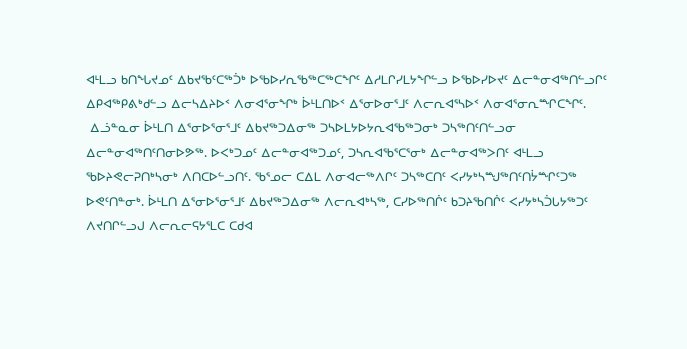ᐊᒻᒪᓗ ᑲᑎᖓᔪᓄᑦ ᐃᑲᔪᖃᑦᑕᖅᑑᒃ ᐅᖃᐅᓯᕆᖃᖅᑕᖅᑕᖏᑦ ᐃᓱᒪᒋᓯᒪᔭᖏᓪᓗ ᐅᖃᐅᓯᐅᔪᑦ ᐃᓕᓐᓂᐊᖅᑎᓪᓗᒋᑦ ᐃᑭᐊᖅᑭᕕᒃᑯᓪᓗ ᐃᓕᓴᐃᔨᐅᑉ ᐱᓂᐊᕐᓂᖏᒃ ᐆᒻᒪᑎᐅᑉ ᐃᕐᓂᐅᓂᕐᒧᑦ ᐱᓕᕆᐊᕐᓴᐅᑉ ᐱᓂᐊᕐᓂᕆᙱᑕᖏᑦ.
 ᐃᓘᓐᓇᓂ ᐆᒻᒪᑎ ᐃᕐᓂᐅᕐᓂᕐᒧᑦ ᐃᑲᔪᖅᑐᐃᓂᖅ ᑐᓴᐅᒪᔭᐅᔭᕆᐊᖃᖅᑐᓂᒃ ᑐᓴᖅᑎᑦᑎᓪᓗᓂ ᐃᓕᓐᓂᐊᖅᑎᑦᑎᓂᐅᕗᖅ. ᐅᐸᒃᑐᓄᑦ ᐃᓕᓐᓂᐊᖅᑐᓄᑦ, ᑐᓴᕆᐊᖃᕐᑕᕐᓂᒃ ᐃᓕᓐᓂᐊᖅᐳᑎᑦ ᐊᒻᒪᓗ ᖃᐅᔨᕙᓕᕈᑎᒃᓴᓂᒃ ᐱᑎᑕᐅᓪᓗᑎᑦ. ᖃᕐᓄᓕ ᑕᐃᒪ ᐱᓂᐊᓕᖅᐱᒋᑦ ᑐᓴᖅᑕᑎᑦ ᐸᓯᔭᒃᓴᙳᖅᑎᑦᑎᔮᙱᑦᑐᖅ ᐅᕙᑦᑎᓐᓂᒃ. ᐆᒻᒪᑎ ᐃᕐᓂᐅᕐᓂᕐᒧᑦ ᐃᑲᔪᖅᑐᐃᓂᖅ ᐱᓕᕆᐊᒃᓴᖅ, ᑕᓯᐅᖅᑎᒌᑦ ᑲᑐᔨᖃᑎᒌᑦ ᐸᓯᔭᒃᓴᑑᒐᔭᖅᑐᑦ ᐱᔪᑎᒋᓪᓗᒍ ᐱᓕᕆᓕᕋᔭᕐᒪᑕ ᑕᑯᐊ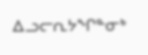ᐃᓗᓕᕆᔭᖏᓐᓂᒃ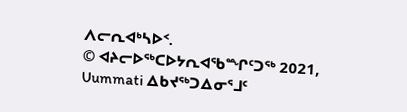ᐱᓕᕆᐊᒃᓴᐅᑉ.
© ᐊᔨᓕᐅᖅᑕᐅᔭᕆᐊᖃᙱᑦᑐᖅ 2021, Uummati ᐃᑲᔪᖅᑐᐃᓂᕐᒧᑦ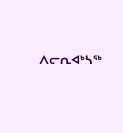ᐱᓕᕆᐊᒃᓴᖅ